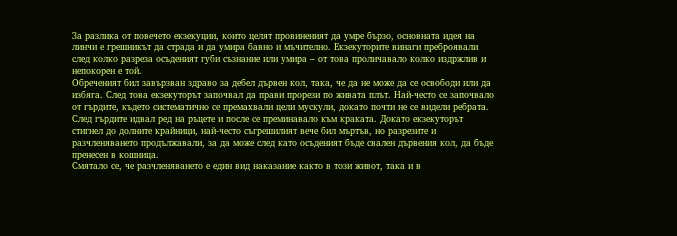За разлика от повечето екзекуции, които целят провиненият да умре бързо, основната идея на линчи е грешникът да страда и да умира бавно и мъчително. Екзекуторите винаги преброявали след колко разреза осъденият губи съзнание или умира – от това проличавало колко издржлив и непокорен е той.
Обреченият бил завързван здраво за дебел дървен кол, така, че да не може да се освободи или да избяга. След това екзекуторът започвал да прави прорези по живата плът. Най-често се започвало от гърдите, където систематично се премахвали цели мускули, докато почти не се видели ребрата.
След гърдите идвал ред на ръцете и после се преминавало към краката. Докато екзекуторът стигнел до долните крайници, най-често съгрешилият вече бил мъртъв, но разрезите и разчленяването продължавали, за да може след като осъденият бъде свален дървения кол, да бъде пренесен в кошница.
Смятало се, че разчленяването е един вид наказание както в този живот, така и в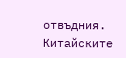отвъдния.
Китайските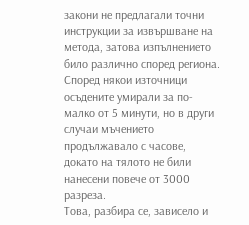закони не предлагали точни инструкции за извършване на метода, затова изпълнението било различно според региона. Според някои източници осъдените умирали за по-малко от 5 минути, но в други случаи мъчението продължавало с часове, докато на тялото не били нанесени повече от 3000 разреза.
Това, разбира се, зависело и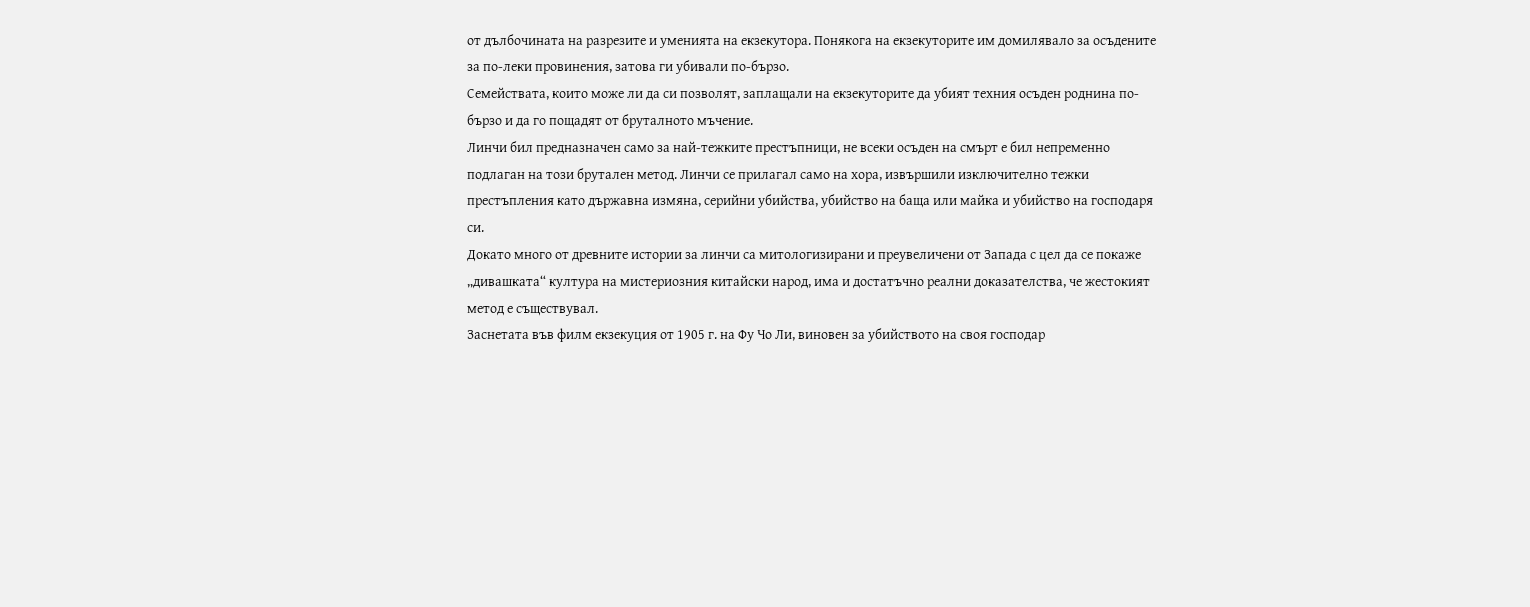от дълбочината на разрезите и уменията на екзекутора. Понякога на екзекуторите им домилявало за осъдените за по-леки провинения, затова ги убивали по-бързо.
Семействата, които може ли да си позволят, заплащали на екзекуторите да убият техния осъден роднина по-бързо и да го пощадят от бруталното мъчение.
Линчи бил предназначен само за най-тежките престъпници, не всеки осъден на смърт е бил непременно подлаган на този брутален метод. Линчи се прилагал само на хора, извършили изключително тежки престъпления като държавна измяна, серийни убийства, убийство на баща или майка и убийство на господаря си.
Докато много от древните истории за линчи са митологизирани и преувеличени от Запада с цел да се покаже „дивашката“ култура на мистериозния китайски народ, има и достатъчно реални доказателства, че жестокият метод е съществувал.
Заснетата във филм екзекуция от 1905 г. на Фу Чо Ли, виновен за убийството на своя господар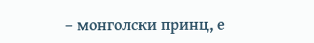– монголски принц, е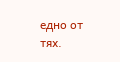едно от тях.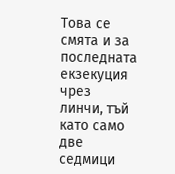Това се смята и за последната екзекуция чрез линчи, тъй като само две седмици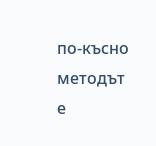по-късно методът е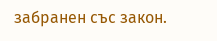забранен със закон.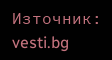Източник: vesti.bg